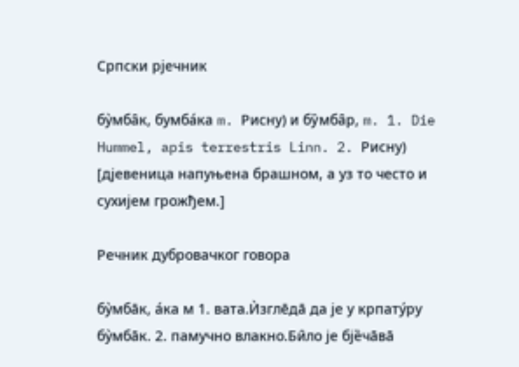Српски рјечник

бу̀мба̑к, бумба́ка m. Рисну) и бу̏мба̑р, m. 1. Die Hummel, apis terrestris Linn. 2. Рисну) [дјевеница напуњена брашном, а уз то често и сухијем грожђем.]

Речник дубровачког говора

бу̀мба̄к, а́ка м 1. вата.Ѝзгле̄да̄ да је у крпату́ру бу̀мба̄к. 2. памучно влакно.Би̑ло је бје̏ча̄ва̄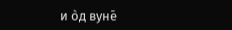и о̀д вуне̄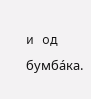и од бумба́ка.